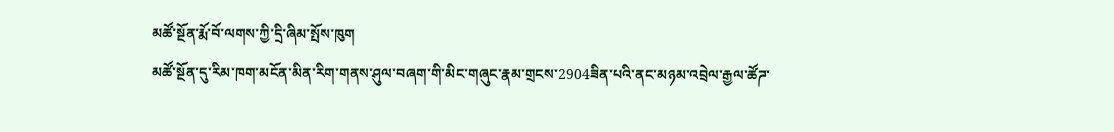མཚོ་སྔོན་རྨོ་བོ་ལགས་ཀྱི་དྲི་ཞིམ་སྤོས་ཁུག
མཚོ་སྔོན་དུ་རིམ་ཁག་མངོན་མིན་རིག་གནས་ཤུལ་བཞག་གི་མིང་གཞུང་རྣམ་གྲངས་2904ཟིན་པའི་ནང་མཉམ་འབྲེལ་རྒྱལ་ཚོཌ་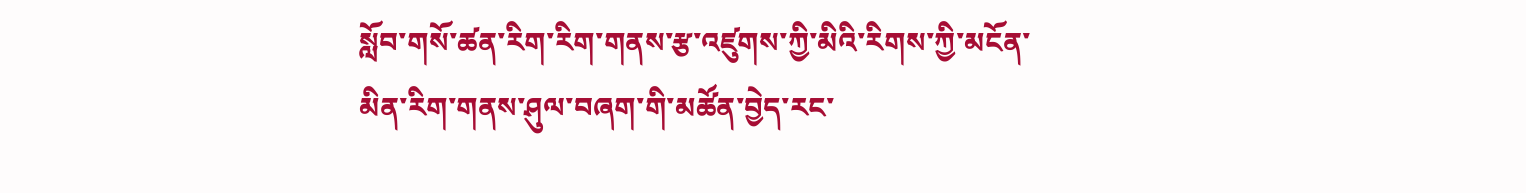སློབ་གསོ་ཚན་རིག་རིག་གནས་རྩ་འཛུགས་ཀྱི་མིའི་རིགས་ཀྱི་མངོན་མིན་རིག་གནས་ཤུལ་བཞག་གི་མཚོན་བྱེད་རང་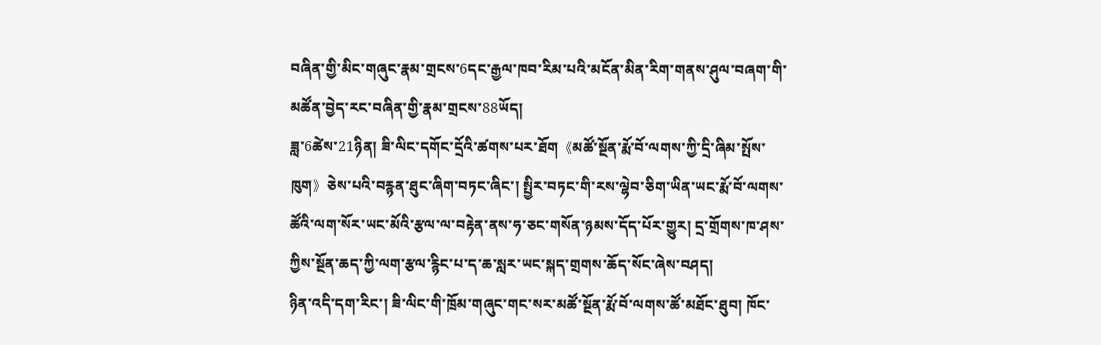བཞིན་གྱི་མིང་གཞུང་རྣམ་གྲངས་6དང་རྒྱལ་ཁབ་རིམ་པའི་མངོན་མིན་རིག་གནས་ཤུལ་བཞག་གི་མཚོན་བྱེད་རང་བཞིན་གྱི་རྣམ་གྲངས་88ཡོད།
ཟླ་6ཚེས་21ཉིན། ཟི་ལིང་དགོང་དྲོའི་ཚགས་པར་ཐོག《མཚོ་སྔོན་རྨོ་བོ་ལགས་ཀྱི་དྲི་ཞིམ་སྤོས་ཁུག》ཅེས་པའི་བརྙན་ཐུང་ཞིག་བཏང་ཞིང་། སྤྱིར་བཏང་གི་རས་ལྷེབ་ཅིག་ཡིན་ཡང་རྨོ་བོ་ལགས་ཚོའི་ལག་སོར་ཡང་མོའི་རྩལ་ལ་བརྟེན་ནས་ཧ་ཅང་གསོན་ཉམས་དོད་པོར་གྱུར། དྲ་གྲོགས་ཁ་ཤས་ཀྱིས་སྔོན་ཆད་ཀྱི་ལག་རྩལ་རྙིང་པ་ད་ཆ་སླར་ཡང་སྐད་གྲགས་ཆོད་སོང་ཞེས་བཤད།
ཉིན་འདི་དག་རིང་། ཟི་ལིང་གི་ཁྲོམ་གཞུང་གང་སར་མཚོ་སྔོན་རྨོ་བོ་ལགས་ཚོ་མཐོང་ཐུབ། ཁོང་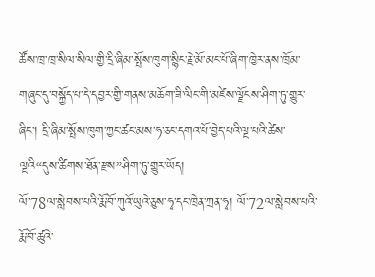ཚོས་ཁྲ་ཁྲ་སིལ་སིལ་གྱི་དྲི་ཞིམ་སྤོས་ཁུག་སྙིང་རྗེ་མོ་མང་པོ་ཞིག་ཁྱེར་ནས་ཁྲོམ་གཞུང་དུ་བསྐྱོད་པ་དེ་དབྱར་གྱི་གནས་མཆོག་ཟི་ལིང་གི་མཛེས་ལྗོངས་ཤིག་ཏུ་གྱུར་ཞིང་། དྲི་ཞིམ་སྤོས་ཁུག་ཀྱང་ཚང་མས་ཧ་ཅང་དགའ་པོ་བྱེད་པའི་ལྔ་པའི་ཚེས་ལྔའི“དུས་ཚིགས་ཐོན་རྫས”ཤིག་ཏུ་གྱུར་ཡོད།
ལོ་78ལ་སླེབས་པའི་རྨོ་བོ་ཀུའོ་ཡུའེ་ཅུས་ཧྭ་དང་ཁྲེན་ཀྲན་ཧྭ། ལོ་72ལ་སླེབས་པའི་རྨོ་བོ་ཚུའེ་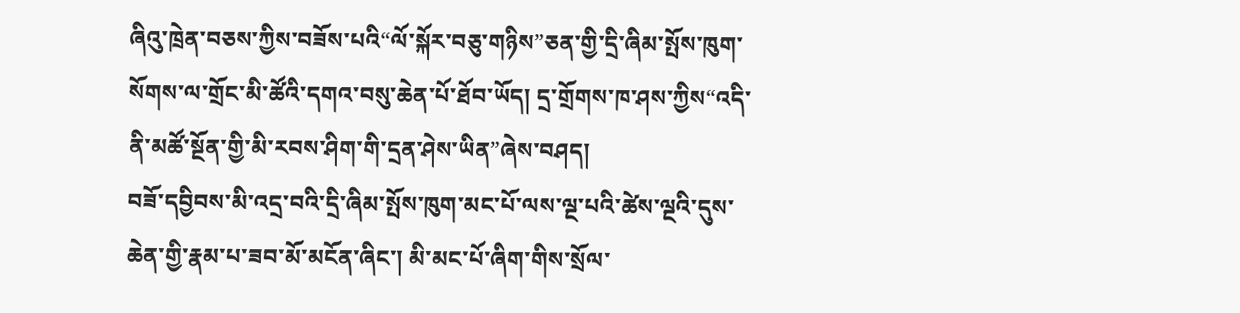ཞིའུ་ཁྲེན་བཅས་ཀྱིས་བཟོས་པའི“ལོ་སྐོར་བཅུ་གཉིས”ཅན་གྱི་དྲི་ཞིམ་སྤོས་ཁུག་སོགས་ལ་གྲོང་མི་ཚོའི་དགའ་བསུ་ཆེན་པོ་ཐོབ་ཡོད། དྲ་གྲོགས་ཁ་ཤས་ཀྱིས“འདི་ནི་མཚོ་སྔོན་གྱི་མི་རབས་ཤིག་གི་དྲན་ཤེས་ཡིན”ཞེས་བཤད།
བཟོ་དབྱིབས་མི་འདྲ་བའི་དྲི་ཞིམ་སྤོས་ཁུག་མང་པོ་ལས་ལྔ་པའི་ཚེས་ལྔའི་དུས་ཆེན་གྱི་རྣམ་པ་ཟབ་མོ་མངོན་ཞིང་། མི་མང་པོ་ཞིག་གིས་སྲོལ་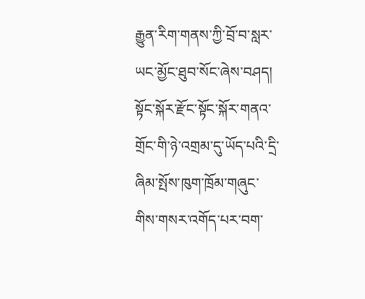རྒྱུན་རིག་གནས་ཀྱི་བྲོ་བ་སླར་ཡང་མྱོང་ཐུབ་སོང་ཞེས་བཤད།
སྟོང་སྐོར་རྫོང་སྟོང་སྐོར་གནའ་གྲོང་གི་ཉེ་འགྲམ་དུ་ཡོད་པའི་དྲི་ཞིམ་སྤོས་ཁུག་ཁྲོམ་གཞུང་གིས་གསར་འགོད་པར་བག་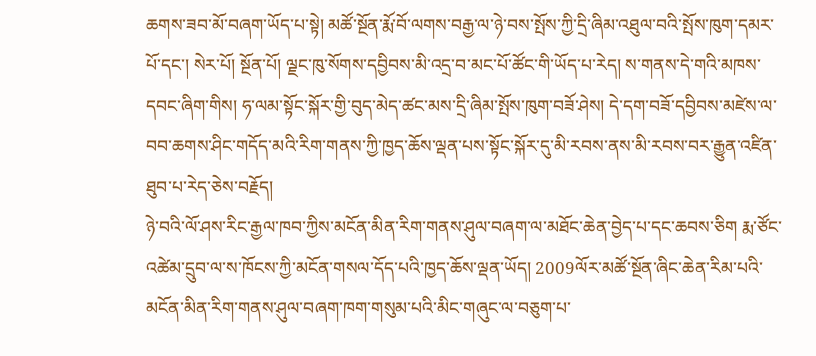ཆགས་ཟབ་མོ་བཞག་ཡོད་པ་སྟེ། མཚོ་སྔོན་རྨོ་བོ་ལགས་བརྒྱ་ལ་ཉེ་བས་སྤོས་ཀྱི་དྲི་ཞིམ་འཐུལ་བའི་སྤོས་ཁུག་དམར་པོ་དང་། སེར་པོ། སྔོན་པོ། ལྗང་ཁུ་སོགས་དབྱིབས་མི་འདྲ་བ་མང་པོ་ཚོང་གི་ཡོད་པ་རེད། ས་གནས་དེ་གའི་མཁས་དབང་ཞིག་གིས། ཧ་ལམ་སྟོང་སྐོར་གྱི་བུད་མེད་ཚང་མས་དྲི་ཞིམ་སྤོས་ཁུག་བཟོ་ཤེས། དེ་དག་བཟོ་དབྱིབས་མཛེས་ལ་བབ་ཆགས་ཤིང་གདོད་མའི་རིག་གནས་ཀྱི་ཁྱད་ཆོས་ལྡན་པས་སྟོང་སྐོར་དུ་མི་རབས་ནས་མི་རབས་བར་རྒྱུན་འཛིན་ཐུབ་པ་རེད་ཅེས་བརྗོད།
ཉེ་བའི་ལོ་ཤས་རིང་རྒྱལ་ཁབ་ཀྱིས་མངོན་མིན་རིག་གནས་ཤུལ་བཞག་ལ་མཐོང་ཆེན་བྱེད་པ་དང་ཆབས་ཅིག རྨ་ཙོང་འཚེམ་དྲུབ་ལ་ས་ཁོངས་ཀྱི་མངོན་གསལ་དོད་པའི་ཁྱད་ཆོས་ལྡན་ཡོད། 2009ལོར་མཚོ་སྔོན་ཞིང་ཆེན་རིམ་པའི་མངོན་མིན་རིག་གནས་ཤུལ་བཞག་ཁག་གསུམ་པའི་མིང་གཞུང་ལ་བཅུག་པ་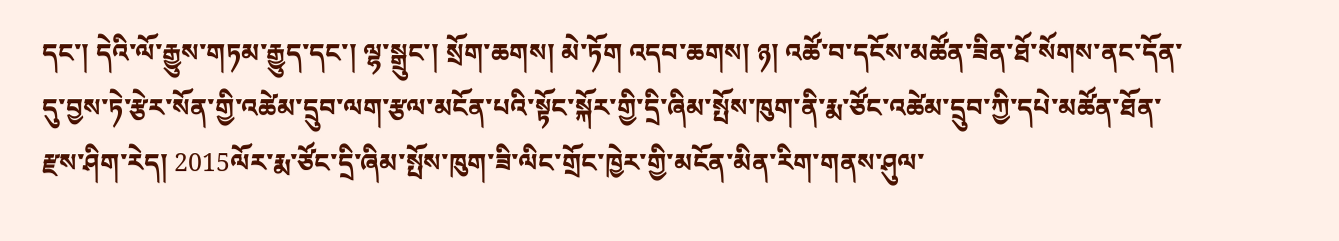དང་། དེའི་ལོ་རྒྱུས་གཏམ་རྒྱུད་དང་། ལྷ་སྒྲུང་། སྲོག་ཆགས། མེ་ཏོག འདབ་ཆགས། ཉ། འཚོ་བ་དངོས་མཚོན་ཟིན་ཐོ་སོགས་ནང་དོན་དུ་བྱས་ཏེ་རྩེར་སོན་གྱི་འཚེམ་དྲུབ་ལག་རྩལ་མངོན་པའི་སྟོང་སྐོར་གྱི་དྲི་ཞིམ་སྤོས་ཁུག་ནི་རྨ་ཙོང་འཚེམ་དྲུབ་ཀྱི་དཔེ་མཚོན་ཐོན་རྫས་ཤིག་རེད། 2015ལོར་རྨ་ཙོང་དྲི་ཞིམ་སྤོས་ཁུག་ཟི་ལིང་གྲོང་ཁྱེར་གྱི་མངོན་མིན་རིག་གནས་ཤུལ་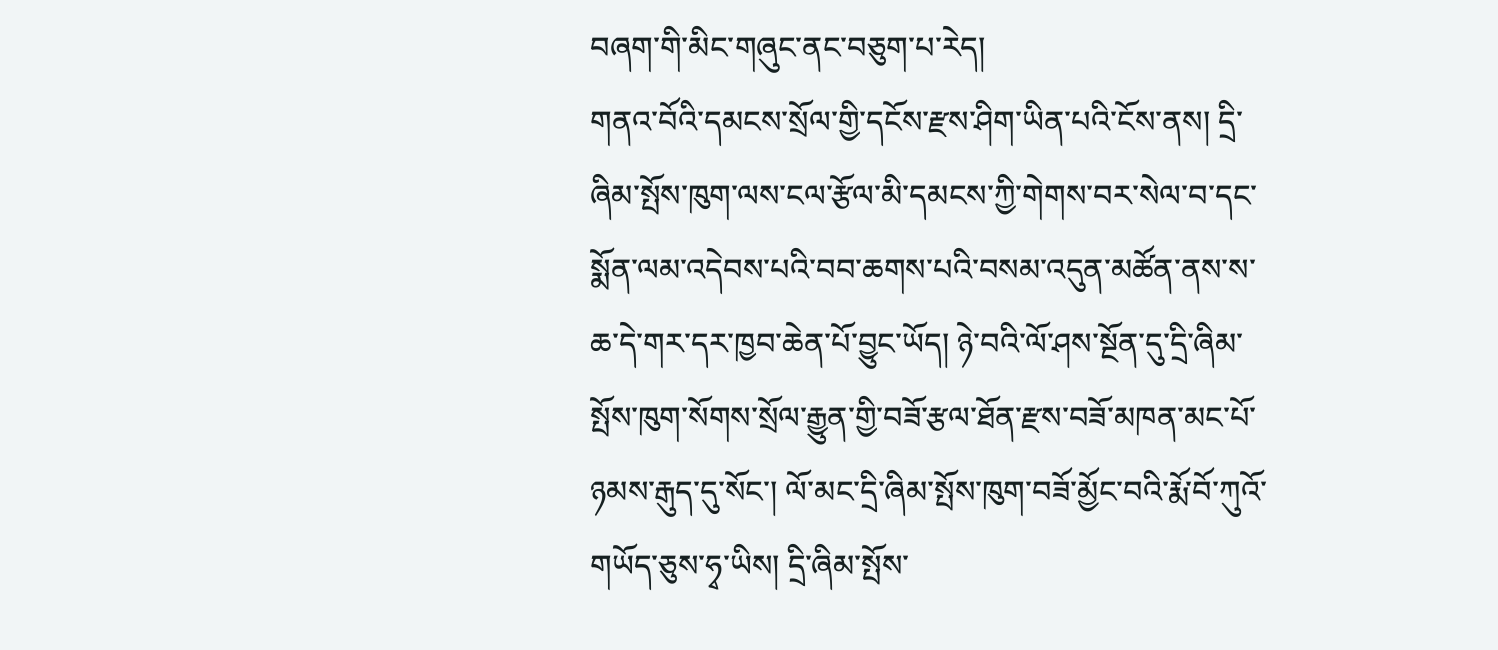བཞག་གི་མིང་གཞུང་ནང་བཅུག་པ་རེད།
གནའ་བོའི་དམངས་སྲོལ་གྱི་དངོས་རྫས་ཤིག་ཡིན་པའི་ངོས་ནས། དྲི་ཞིམ་སྤོས་ཁུག་ལས་ངལ་རྩོལ་མི་དམངས་ཀྱི་གེགས་བར་སེལ་བ་དང་སྨོན་ལམ་འདེབས་པའི་བབ་ཆགས་པའི་བསམ་འདུན་མཚོན་ནས་ས་ཆ་དེ་གར་དར་ཁྱབ་ཆེན་པོ་བྱུང་ཡོད། ཉེ་བའི་ལོ་ཤས་སྔོན་དུ་དྲི་ཞིམ་སྤོས་ཁུག་སོགས་སྲོལ་རྒྱུན་གྱི་བཟོ་རྩལ་ཐོན་རྫས་བཟོ་མཁན་མང་པོ་ཉམས་རྒུད་དུ་སོང་། ལོ་མང་དྲི་ཞིམ་སྤོས་ཁུག་བཟོ་མྱོང་བའི་རྨོ་བོ་ཀུའོ་གཡོད་ཅུས་ཧྭ་ཡིས། དྲི་ཞིམ་སྤོས་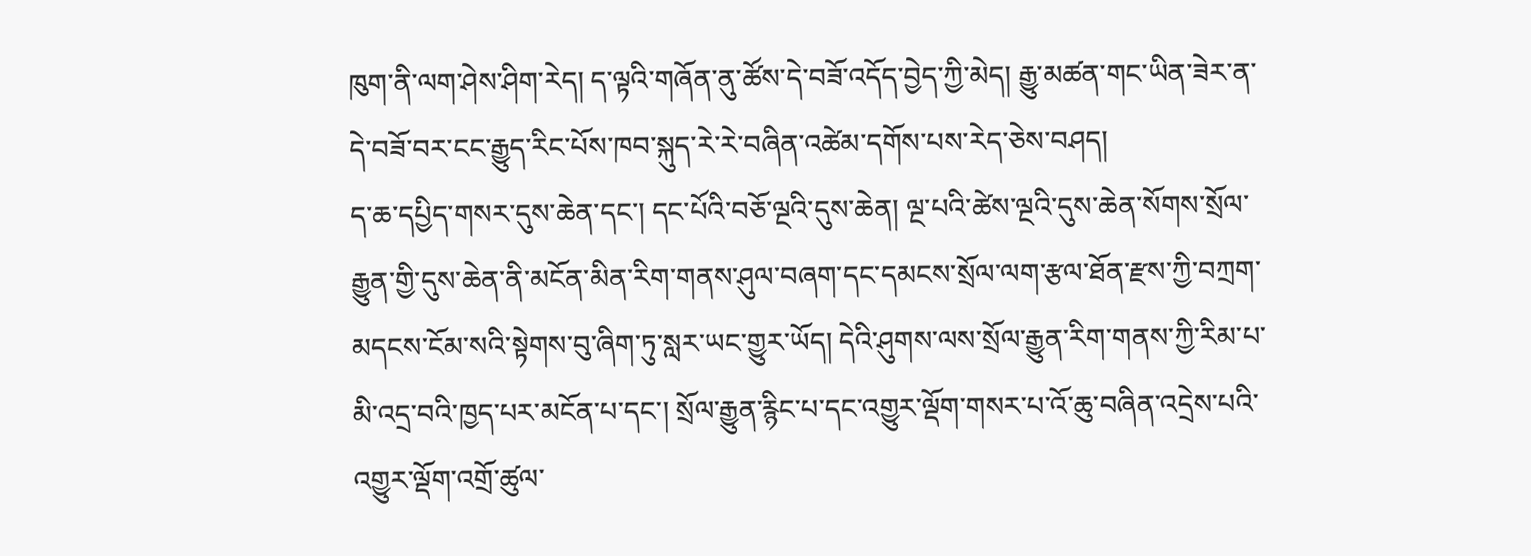ཁུག་ནི་ལག་ཤེས་ཤིག་རེད། ད་ལྟའི་གཞོན་ནུ་ཚོས་དེ་བཟོ་འདོད་བྱེད་ཀྱི་མེད། རྒྱུ་མཚན་གང་ཡིན་ཟེར་ན་དེ་བཟོ་བར་ངང་རྒྱུད་རིང་པོས་ཁབ་སྐུད་རེ་རེ་བཞིན་འཚེམ་དགོས་པས་རེད་ཅེས་བཤད།
ད་ཆ་དཔྱིད་གསར་དུས་ཆེན་དང་། དང་པོའི་བཅོ་ལྔའི་དུས་ཆེན། ལྔ་པའི་ཚེས་ལྔའི་དུས་ཆེན་སོགས་སྲོལ་རྒྱུན་གྱི་དུས་ཆེན་ནི་མངོན་མིན་རིག་གནས་ཤུལ་བཞག་དང་དམངས་སྲོལ་ལག་རྩལ་ཐོན་རྫས་ཀྱི་བཀྲག་མདངས་ངོམ་སའི་སྟེགས་བུ་ཞིག་ཏུ་སླར་ཡང་གྱུར་ཡོད། དེའི་ཤུགས་ལས་སྲོལ་རྒྱུན་རིག་གནས་ཀྱི་རིམ་པ་མི་འདྲ་བའི་ཁྱད་པར་མངོན་པ་དང་། སྲོལ་རྒྱུན་རྙིང་པ་དང་འགྱུར་ལྡོག་གསར་པ་འོ་ཆུ་བཞིན་འདྲེས་པའི་འགྱུར་ལྡོག་འགྲོ་ཚུལ་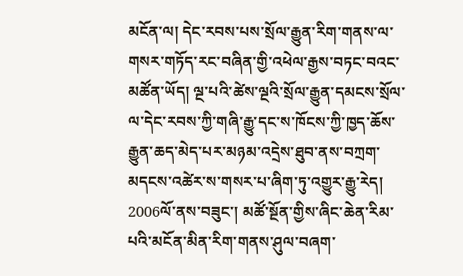མངོན་ལ། དེང་རབས་པས་སྲོལ་རྒྱུན་རིག་གནས་ལ་གསར་གཏོད་རང་བཞིན་གྱི་འཕེལ་རྒྱས་བཏང་བའང་མཚོན་ཡོད། ལྔ་པའི་ཚེས་ལྔའི་སྲོལ་རྒྱུན་དམངས་སྲོལ་ལ་དེང་རབས་ཀྱི་གཞི་རྒྱུ་དང་ས་ཁོངས་ཀྱི་ཁྱད་ཆོས་རྒྱུན་ཆད་མེད་པར་མཉམ་འདྲེས་ཐུབ་ནས་བཀྲག་མདངས་འཚེར་ས་གསར་པ་ཞིག་ཏུ་འགྱུར་རྒྱུ་རེད།
2006ལོ་ནས་བཟུང་། མཚོ་སྔོན་གྱིས་ཞིང་ཆེན་རིམ་པའི་མངོན་མིན་རིག་གནས་ཤུལ་བཞག་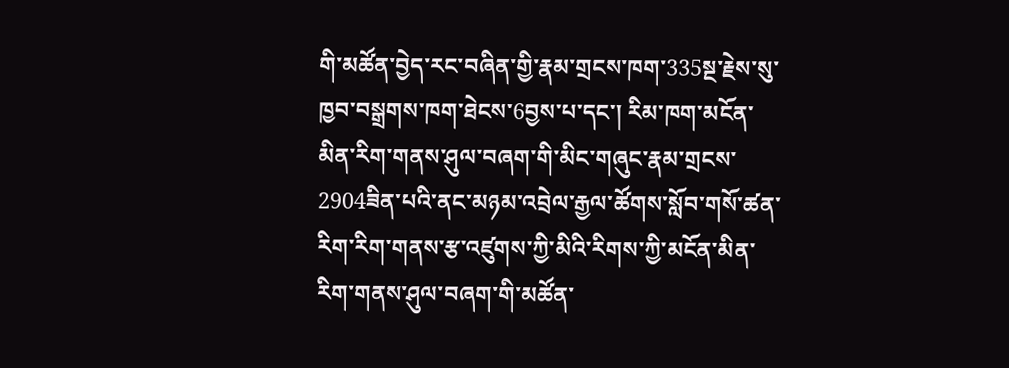གི་མཚོན་བྱེད་རང་བཞིན་གྱི་རྣམ་གྲངས་ཁག་335སྔ་རྗེས་སུ་ཁྱབ་བསྒྲགས་ཁག་ཐེངས་6བྱས་པ་དང་། རིམ་ཁག་མངོན་མིན་རིག་གནས་ཤུལ་བཞག་གི་མིང་གཞུང་རྣམ་གྲངས་2904ཟིན་པའི་ནང་མཉམ་འབྲེལ་རྒྱལ་ཚོགས་སློབ་གསོ་ཚན་རིག་རིག་གནས་རྩ་འཛུགས་ཀྱི་མིའི་རིགས་ཀྱི་མངོན་མིན་རིག་གནས་ཤུལ་བཞག་གི་མཚོན་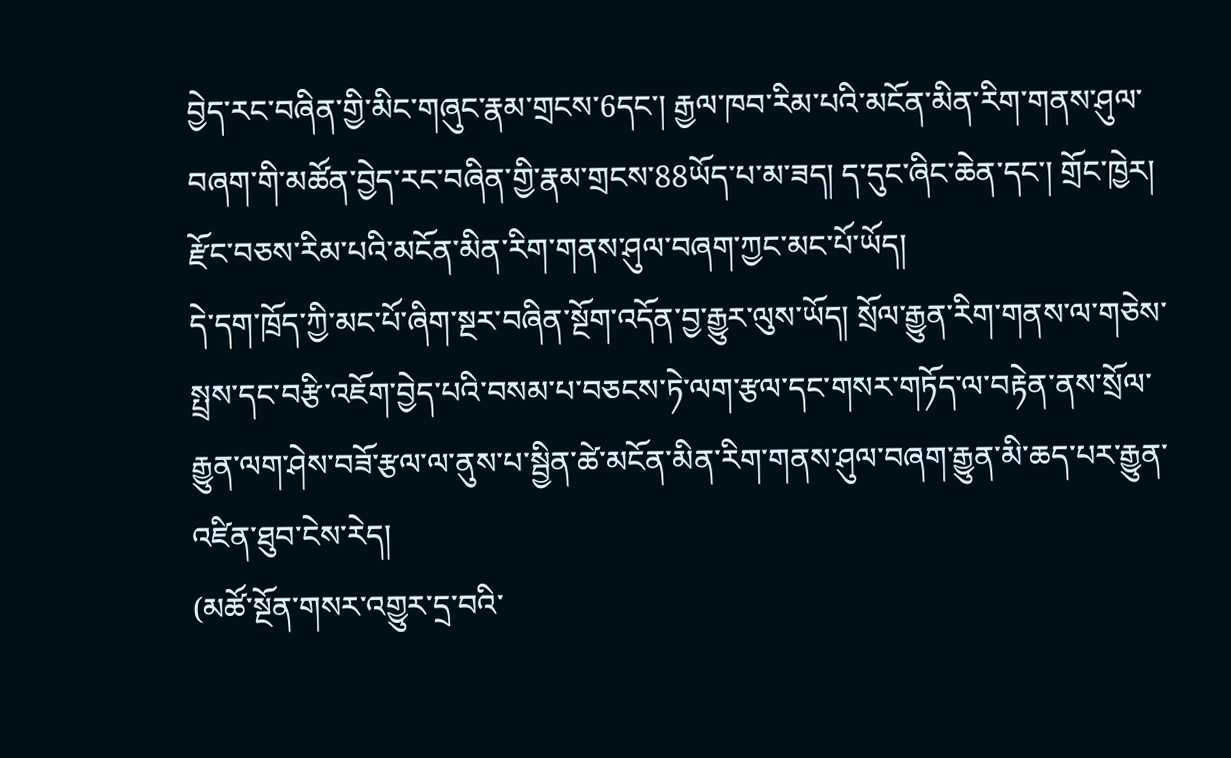བྱེད་རང་བཞིན་གྱི་མིང་གཞུང་རྣམ་གྲངས་6དང་། རྒྱལ་ཁབ་རིམ་པའི་མངོན་མིན་རིག་གནས་ཤུལ་བཞག་གི་མཚོན་བྱེད་རང་བཞིན་གྱི་རྣམ་གྲངས་88ཡོད་པ་མ་ཟད། ད་དུང་ཞིང་ཆེན་དང་། གྲོང་ཁྱེར། རྫོང་བཅས་རིམ་པའི་མངོན་མིན་རིག་གནས་ཤུལ་བཞག་ཀྱང་མང་པོ་ཡོད།
དེ་དག་ཁྲོད་ཀྱི་མང་པོ་ཞིག་སྔར་བཞིན་སྔོག་འདོན་བྱ་རྒྱུར་ལུས་ཡོད། སྲོལ་རྒྱུན་རིག་གནས་ལ་གཅེས་སྤྲས་དང་བརྩི་འཇོག་བྱེད་པའི་བསམ་པ་བཅངས་ཏེ་ལག་རྩལ་དང་གསར་གཏོད་ལ་བརྟེན་ནས་སྲོལ་རྒྱུན་ལག་ཤེས་བཟོ་རྩལ་ལ་ནུས་པ་སྦྱིན་ཚེ་མངོན་མིན་རིག་གནས་ཤུལ་བཞག་རྒྱུན་མི་ཆད་པར་རྒྱུན་འཛིན་ཐུབ་ངེས་རེད།
(མཚོ་སྔོན་གསར་འགྱུར་དྲ་བའི་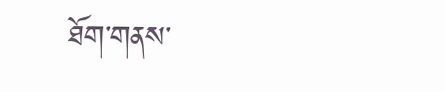ཐོག་གནས་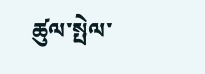ཚུལ་སྤེལ་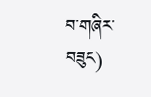བ་གཞིར་བཟུང)